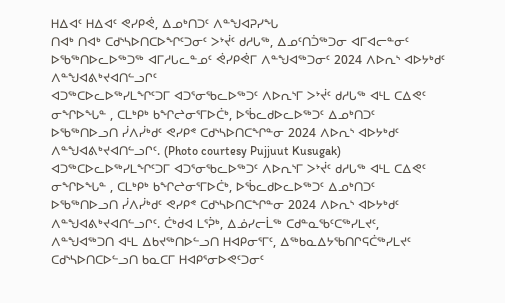ᕼᐃᐊᑦ ᕼᐃᐊᑦ ᕙᓯᑭᕚ, ᐃᓄᒃᑎᑐᑦ ᐱᓐᖑᐊᕈᓯᖓ
ᑎᐊᒃ ᑎᐊᒃ ᑕᑯᔅᓴᐅᑎᑕᐅᖏᑦᑐᓂᑦ ᐳᔾᔫᑦ ᑯᓱᒐᖅ, ᐃᓄᑦᑎᑑᖅᑐᓂ ᐊᒥᐊᓕᓐᓂᑦ ᐅᖃᖅᑎᐅᓚᐅᖅᑐᖅ ᐊᒥᓱᒐᓚᓐᓄᑦ ᕚᓯᑭᕚᒥ ᐱᓐᖑᐊᖅᑐᓂᑦ 2024 ᐱᐅᕆᔅ ᐊᐅᔭᒃᑯᑦ ᐱᓐᖑᐊᕕᒃᔪᐊᑎᓪᓗᒋᑦ
ᐊᑐᖅᑕᐅᓚᐅᖅᓯᒪᖏᑦᑐᒥ ᐊᑐᕐᓂᖃᓚᐅᖅᑐᑦ ᐱᐅᕆᔅᒥ ᐳᔾᔫᑦ ᑯᓱᒐᖅ ᐊᒻᒪ ᑕᐃᕙᑦ ᓂᖏᐅᖓᓐ , ᑕᒪᒃᑭᒃ ᑲᖏᖠᓂᕐᒥᐅᑖᒃ, ᐅᖄᓚᑯᐅᓚᐅᖅᑐᑦ ᐃᓄᒃᑎᑐᑦ ᐅᖃᖅᑎᐅᓗᑎ ᓰᐱᓰᒃᑯᑦ ᕙᓯᑭᕝ ᑕᑯᔅᓴᐅᑎᑕᖏᓐᓂ 2024 ᐱᐅᕆᔅ ᐊᐅᔭᒃᑯᑦ ᐱᓐᖑᐊᕕᒃᔪᐊᑎᓪᓗᒋᑦ. (Photo courtesy Pujjuut Kusugak)
ᐊᑐᖅᑕᐅᓚᐅᖅᓯᒪᖏᑦᑐᒥ ᐊᑐᕐᓂᖃᓚᐅᖅᑐᑦ ᐱᐅᕆᔅᒥ ᐳᔾᔫᑦ ᑯᓱᒐᖅ ᐊᒻᒪ ᑕᐃᕙᑦ ᓂᖏᐅᖓᓐ , ᑕᒪᒃᑭᒃ ᑲᖏᖠᓂᕐᒥᐅᑖᒃ, ᐅᖄᓚᑯᐅᓚᐅᖅᑐᑦ ᐃᓄᒃᑎᑐᑦ ᐅᖃᖅᑎᐅᓗᑎ ᓰᐱᓰᒃᑯᑦ ᕙᓯᑭᕝ ᑕᑯᔅᓴᐅᑎᑕᖏᓐᓂ 2024 ᐱᐅᕆᔅ ᐊᐅᔭᒃᑯᑦ ᐱᓐᖑᐊᕕᒃᔪᐊᑎᓪᓗᒋᑦ. ᑖᒃᑯᐊ ᒪᕐᕉᒃ, ᐃᓅᓯᓕᒫᖅ ᑕᑯᓐᓇᖃᑦᑕᖅᓯᒪᔪᑦ, ᐱᓐᖑᐊᖅᑐᑎ ᐊᒻᒪ ᐃᑲᔪᖅᑎᐅᓪᓗᑎ ᕼᐊᑭᓂᕐᒥᑦ, ᐃᖅᑲᓇᐃᔭᖃᑎᒋᕋᑖᖅᓯᒪᔪᑦ ᑕᑯᔅᓴᐅᑎᑕᐅᓪᓗᑎ ᑲᓇᑕᒥ ᕼᐊᑭᕐᓂᐅᕙᑦᑐᓂᑦ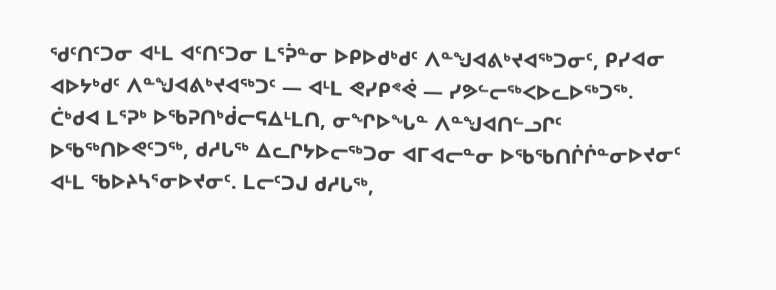ᖁᑦᑎᑦᑐᓂ ᐊᒻᒪ ᐊᑦᑎᑦᑐᓂ ᒪᕐᕉᓐᓂ ᐅᑭᐅᑯᒃᑯᑦ ᐱᓐᖑᐊᕕᒃᔪᐊᖅᑐᓂᑦ, ᑭᓯᐊᓂ ᐊᐅᔭᒃᑯᑦ ᐱᓐᖑᐊᕕᒃᔪᐊᖅᑐᑦ — ᐊᒻᒪ ᕙᓯᑭᕝᕚ — ᓯᕗᓪᓕᖅᐸᐅᓚᐅᖅᑐᖅ.
ᑖᒃᑯᐊ ᒪᕐᕈᒃ ᐅᖃᕈᑎᒃᑰᓕᕋᐃᒻᒪᑎ, ᓂᖏᐅᖓᓐ ᐱᓐᖑᐊᑎᓪᓗᒋᑦ ᐅᖃᖅᑎᐅᕙᑦᑐᖅ, ᑯᓱᒐᖅ ᐃᓚᒋᔭᐅᓕᖅᑐᓂ ᐊᒥᐊᓕᓐᓂ ᐅᖃᖃᑎᒌᒌᓐᓂᐅᔪᓂᑦ ᐊᒻᒪ ᖃᐅᔨᓴᕐᓂᐅᔪᓂᑦ. ᒪᓕᑦᑐᒍ ᑯᓱᒐᖅ,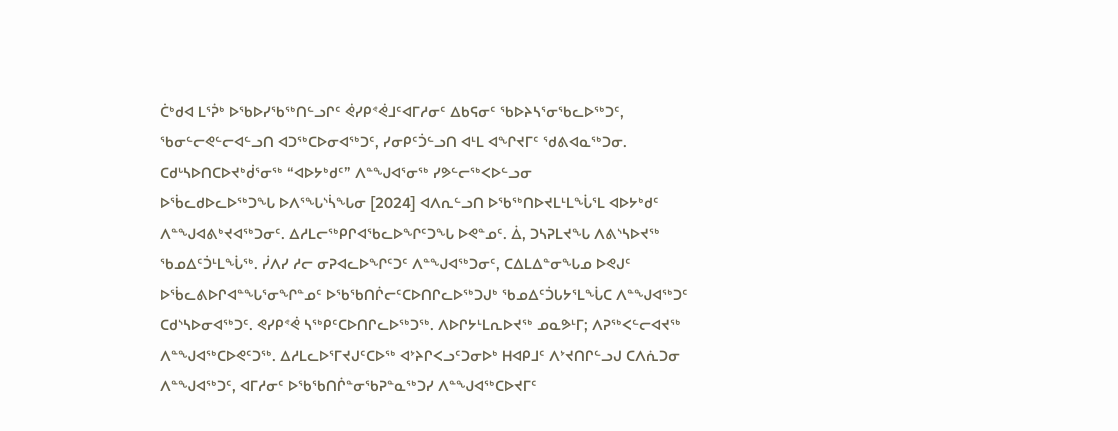ᑖᒃᑯᐊ ᒪᕐᕉᒃ ᐅᖃᐅᓯᖃᖅᑎᓪᓗᒋᑦ ᕚᓯᑭᕝᕚᒧᑦᐊᒥᓱᓂᑦ ᐃᑲᕋᓂᑦ ᖃᐅᔨᓴᕐᓂᖃᓚᐅᖅᑐᑦ, ᖃᓂᓪᓕᕙᓪᓕᐊᓪᓗᑎ ᐊᑐᖅᑕᐅᓂᐊᖅᑐᑦ, ᓯᓂᑭᑦᑑᓪᓗᑎ ᐊᒻᒪ ᐊᖏᔪᒥᑦ ᖁᕕᐊᓇᖅᑐᓂ.
ᑕᑯᒡᓴᐅᑎᑕᐅᔪᒃᑰᕐᓂᖅ “ᐊᐅᔭᒃᑯᑦ” ᐱᓐᖑᐊᕐᓂᖅ ᓯᕗᓪᓕᖅᐸᐅᓪᓗᓂ
ᐅᖄᓚᑯᐅᓚᐅᖅᑐᖓ ᐅᐱᕐᖓᔅᓵᖓᓂ [2024] ᐊᐱᕆᓪᓗᑎ ᐅᖃᖅᑎᐅᔪᒪᒻᒪᖔᕐᒪ ᐊᐅᔭᒃᑯᑦ ᐱᓐᖑᐊᕕᒃᔪᐊᖅᑐᓂᑦ. ᐃᓱᒪᓕᖅᑭᒋᐊᖃᓚᐅᖏᑦᑐᖓ ᐅᕙᓐᓄᑦ. ᐄ, ᑐᓴᕈᒪᔪᖓ ᐱᕕᔅᓴᐅᔪᖅ ᖃᓄᐃᑦᑑᒻᒪᖔᖅ. ᓰᐱᓯ ᓱᓕ ᓂᕈᐊᓚᐅᖏᑦᑐᑦ ᐱᓐᖑᐊᖅᑐᓂᑦ, ᑕᐃᒪᐃᓐᓂᖓᓄ ᐅᕙᒍᑦ ᐅᖄᓚᕕᐅᒋᐊᓐᖓᕐᓂᖏᓐᓄᑦ ᐅᖃᖃᑎᒌᓕᑦᑕᐅᑎᒋᓚᐅᖅᑐᒍᒃ ᖃᓄᐃᑦᑑᒐᔭᕐᒪᖔᑕ ᐱᓐᖑᐊᖅᑐᑦ ᑕᑯᔅᓴᐅᓂᐊᖅᑐᑦ. ᕙᓯᑭᕝᕚ ᓴᖅᑭᑦᑕᐅᑎᒋᓚᐅᖅᑐᖅ. ᐱᐅᒋᔭᒻᒪᕆᐅᔪᖅ ᓄᓇᕗᒻᒥ; ᐱᕈᖅᐸᓪᓕᐊᔪᖅ ᐱᓐᖑᐊᖅᑕᐅᕙᑦᑐᖅ. ᐃᓱᒪᓚᐅᕐᒥᔪᒍᑦᑕᐅᖅ ᐊᔾᔨᒋᐸᓗᑦᑐᓂᐅᒃ ᕼᐊᑭᒧᑦ ᐱᔾᔪᑎᒋᓪᓗᒍ ᑕᐱᕇᑐᓂ ᐱᓐᖑᐊᖅᑐᑦ, ᐊᒥᓱᓂᑦ ᐅᖃᖃᑎᒌᓐᓂᖃᕈᓐᓇᖅᑐᓯ ᐱᓐᖑᐊᖅᑕᐅᔪᒥᑦ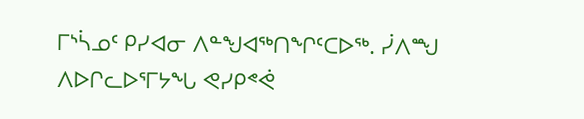ᒥᔅᓵᓄᑦ ᑭᓯᐊᓂ ᐱᓐᖑᐊᖅᑎᖏᑦᑕᐅᖅ. ᓰᐱᙳ ᐱᐅᒋᓚᐅᕐᒥᔭᖓ ᕙᓯᑭᕝᕚ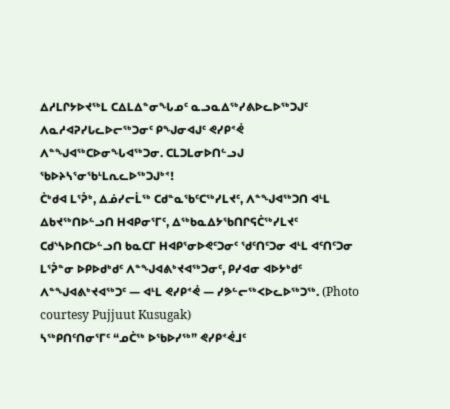ᐃᓱᒪᒋᔭᐅᔪᖅᒪ ᑕᐃᒪᐃᓐᓂᖓᓄᑦ ᓇᓗᓇᐃᖅᓯᕕᐅᓚᐅᖅᑐᒍᑦ ᐱᓇᓱᐊᕈᓯᒐᓚᐅᓕᖅᑐᓂᑦ ᑭᖑᓂᐊᒍᑦ ᕙᓯᑭᕝᕚ ᐱᓐᖑᐊᖅᑕᐅᓂᖓᐊᖅᑐᓂ. ᑕᒪᑐᒪᓂᐅᑎᓪᓗᒍ ᖃᐅᔨᓴᕐᓂᖃᒻᒪᕆᓚᐅᖅᑐᒍᒃᕝ!
ᑖᒃᑯᐊ ᒪᕐᕉᒃ, ᐃᓅᓯᓕᒫᖅ ᑕᑯᓐᓇᖃᑦᑕᖅᓯᒪᔪᑦ, ᐱᓐᖑᐊᖅᑐᑎ ᐊᒻᒪ ᐃᑲᔪᖅᑎᐅᓪᓗᑎ ᕼᐊᑭᓂᕐᒥᑦ, ᐃᖅᑲᓇᐃᔭᖃᑎᒋᕋᑖᖅᓯᒪᔪᑦ ᑕᑯᔅᓴᐅᑎᑕᐅᓪᓗᑎ ᑲᓇᑕᒥ ᕼᐊᑭᕐᓂᐅᕙᑦᑐᓂᑦ ᖁᑦᑎᑦᑐᓂ ᐊᒻᒪ ᐊᑦᑎᑦᑐᓂ ᒪᕐᕉᓐᓂ ᐅᑭᐅᑯᒃᑯᑦ ᐱᓐᖑᐊᕕᒃᔪᐊᖅᑐᓂᑦ, ᑭᓯᐊᓂ ᐊᐅᔭᒃᑯᑦ ᐱᓐᖑᐊᕕᒃᔪᐊᖅᑐᑦ — ᐊᒻᒪ ᕙᓯᑭᕝᕚ — ᓯᕗᓪᓕᖅᐸᐅᓚᐅᖅᑐᖅ. (Photo courtesy Pujjuut Kusugak)
ᓴᖅᑭᑎᑦᑎᓂᕐᒥᑦ “ᓄᑖᖅ ᐅᖃᐅᓯᖅ” ᕙᓯᑭᕝᕚᒧᑦ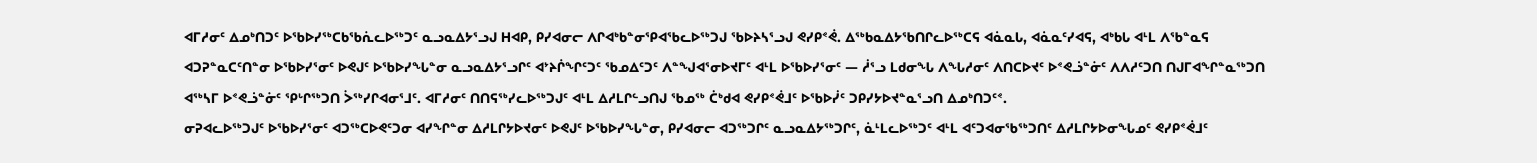ᐊᒥᓱᓂᑦ ᐃᓄᒃᑎᑐᑦ ᐅᖃᐅᓯᖅᑕᑲᖃᕇᓚᐅᖅᑐᑦ ᓇᓗᓇᐃᔭᕐᓗᒍ ᕼᐊᑭ, ᑭᓯᐊᓂᓕ ᐱᒋᐊᒃᑲᓐᓂᕿᐊᖃᓚᐅᖅᑐᒍ ᖃᐅᔨᓴᕐᓗᒍ ᕙᓯᑭᕝᕚ. ᐃᖅᑲᓇᐃᔭᖃᑎᒋᓚᐅᖅᑕᕋ ᐊᓈᓇᒐ, ᐊᓈᓇᑦᓯᐊᕋ, ᐊᒃᑲᒐ ᐊᒻᒪ ᐱᖃᓐᓇᕋ ᐊᑐᕈᓐᓇᑕᑦᑎᓐᓂ ᐅᖃᐅᓯᕐᓂᑦ ᐅᕙᒍᑦ ᐅᖃᐅᓯᖓᓐᓂ ᓇᓗᓇᐃᔭᕐᓗᒋᑦ ᐊᔾᔨᒌᖏᑦᑐᑦ ᖃᓄᐃᑦᑐᑦ ᐱᓐᖑᐊᕐᓂᐅᔪᒥᑦ ᐊᒻᒪ ᐅᖃᐅᓯᕐᓂᑦ — ᓲᕐᓗ ᒪᑯᓂᖓ ᐱᖓᓱᓂᑦ ᐱᑎᑕᐅᔪᑦ ᐅᕝᕙᓘᓐᓃᑦ ᐱᐱᓱᑦᑐᑎ ᑎᒍᒥᐊᖏᓐᓇᖅᑐᑎ ᐊᖅᓴᒥ ᐅᕝᕙᓘᓐᓃᑦ ᕿᒡᒋᖅᑐᑎ ᐴᖅᓯᒋᐊᓂᕐᒧᑦ. ᐊᒥᓱᓂᑦ ᑎᑎᕋᖅᓯᓚᐅᖅᑐᒍᑦ ᐊᒻᒪ ᐃᓱᒪᒋᓪᓗᑎᒍ ᖃᓄᖅ ᑖᒃᑯᐊ ᕙᓯᑭᕝᕚᒧᑦ ᐅᖃᐅᓰᑦ ᑐᑭᓯᔭᐅᔪᓐᓇᕐᓗᑎ ᐃᓄᒃᑎᑐᑦᕝ.
ᓂᕈᐊᓚᐅᖅᑐᒍᑦ ᐅᖃᐅᓯᕐᓂᑦ ᐊᑐᖅᑕᐅᕙᑦᑐᓂ ᐊᓯᖏᓐᓂ ᐃᓱᒪᒋᔭᐅᔪᓂᑦ ᐅᕙᒍᑦ ᐅᖃᐅᓯᖓᓐᓂ, ᑭᓯᐊᓂᓕ ᐊᑐᖅᑐᒋᑦ ᓇᓗᓇᐃᔭᖅᑐᒋᑦ, ᓈᒻᒪᓚᐅᖅᑐᑦ ᐊᒻᒪ ᐊᑦᑐᐊᓂᖃᖅᑐᑎᑦ ᐃᓱᒪᒋᔭᐅᓂᖓᓄᑦ ᕙᓯᑭᕝᕚᒧᑦ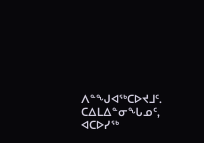ᐱᓐᖑᐊᖅᑕᐅᔪᒧᑦ. ᑕᐃᒪᐃᓐᓂᖓᓄᑦ, ᐊᑕᐅᓯᖅ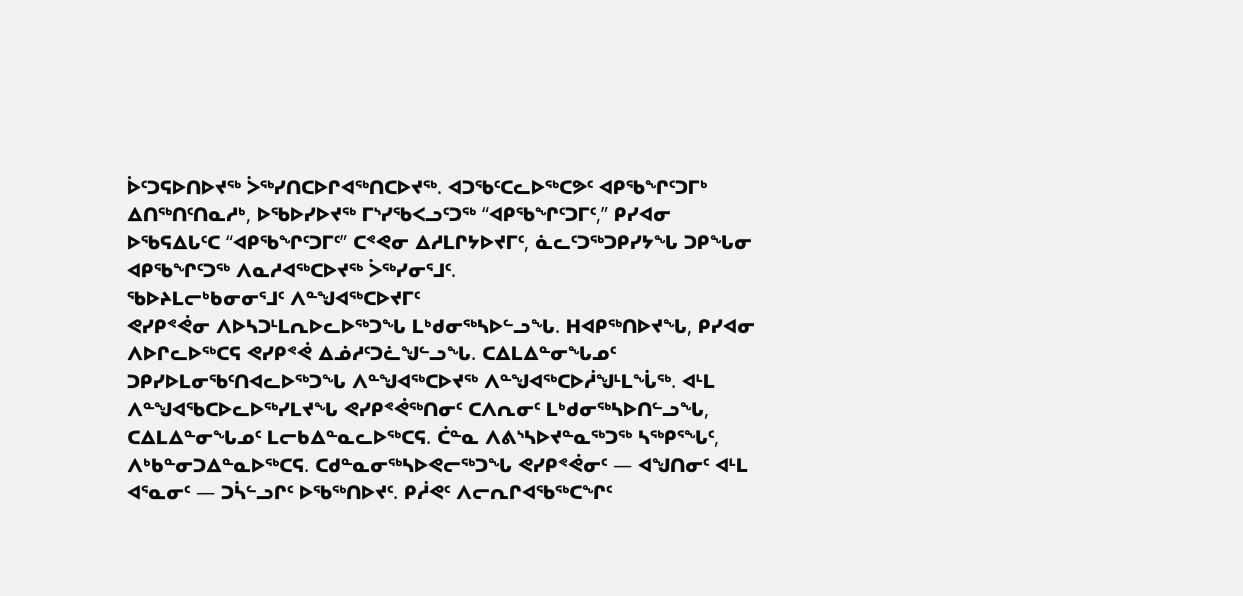ᐆᑦᑐᕋᐅᑎᐅᔪᖅ ᐴᖅᓯᑎᑕᐅᒋᐊᖅᑎᑕᐅᔪᖅ. ᐊᑐᖃᑦᑕᓚᐅᖅᑕᕗᑦ ᐊᑭᖃᖏᑦᑐᒥᒃ ᐃᑎᖅᑎᑦᑎᓇᓱᒃ, ᐅᖃᐅᓯᐅᔪᖅ ᒥᔅᓯᖃᐸᓗᑦᑐᖅ “ᐊᑭᖃᖏᑦᑐᒥᑦ,” ᑭᓯᐊᓂ ᐅᖃᕋᐃᒐᑦᑕ “ᐊᑭᖃᖏᑦᑐᒥᑦ” ᑕᕝᕙᓂ ᐃᓱᒪᒋᔭᐅᔪᒥᑦ, ᓈᓚᑦᑐᖅᑐᑭᓯᔭᖓ ᑐᑭᖓᓂ ᐊᑭᖃᖏᑦᑐᖅ ᐱᓇᓱᐊᖅᑕᐅᔪᖅ ᐴᖅᓯᓂᕐᒧᑦ.
ᖃᐅᔨᒪᓕᒃᑲᓂᓂᕐᒧᑦ ᐱᓐᖑᐊᖅᑕᐅᔪᒥᑦ
ᕙᓯᑭᕝᕚᓂ ᐱᐅᓴᑐᒻᒪᕆᐅᓚᐅᖅᑐᖓ ᒪᒃᑯᓂᖅᓴᐅᓪᓗᖓ. ᕼᐊᑭᖅᑎᐅᔪᖓ, ᑭᓯᐊᓂ ᐱᐅᒋᓚᐅᖅᑕᕋ ᕙᓯᑭᕝᕚ ᐃᓅᓱᑦᑐᓛᖑᓪᓗᖓ. ᑕᐃᒪᐃᓐᓂᖓᓄᑦ ᑐᑭᓯᐅᒪᓂᖃᑦᑎᐊᓚᐅᖅᑐᖓ ᐱᓐᖑᐊᖅᑕᐅᔪᖅ ᐱᓐᖑᐊᖅᑕᐅᓲᖑᒻᒪᖔᖅ. ᐊᒻᒪ ᐱᓐᖑᐊᖃᑕᐅᓚᐅᖅᓯᒪᔪᖓ ᕙᓯᑭᕝᕚᖅᑎᓂᑦ ᑕᐱᕆᓂᑦ ᒪᒃᑯᓂᖅᓴᐅᑎᓪᓗᖓ, ᑕᐃᒪᐃᓐᓂᖓᓄᑦ ᒪᓕᑲᐃᓐᓇᓚᐅᖅᑕᕋ. ᑖᓐᓇ ᐱᕕᔅᓴᐅᔪᓐᓇᖅᑐᖅ ᓴᖅᑭᕐᖓᑦ, ᐱᒃᑲᓐᓂᑐᐃᓐᓇᐅᖅᑕᕋ. ᑕᑯᓐᓇᓂᖅᓴᐅᕙᓕᖅᑐᖓ ᕙᓯᑭᕝᕚᓂᑦ — ᐊᖑᑎᓂᑦ ᐊᒻᒪ ᐊᕐᓇᓂᑦ — ᑐᓵᓪᓗᒋᑦ ᐅᖃᖅᑎᐅᔪᑦ. ᑭᓲᕙᑦ ᐱᓕᕆᒋᐊᖃᖅᑕᖏᑦ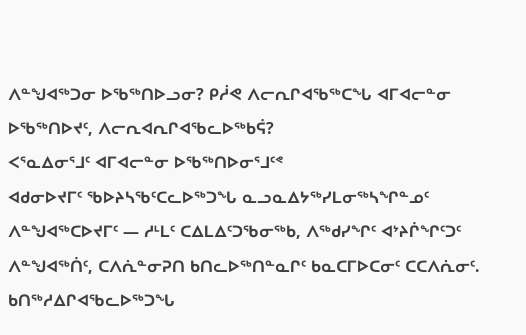ᐱᓐᖑᐊᖅᑐᓂ ᐅᖃᖅᑎᐅᓗᓂ? ᑭᓲᕙ ᐱᓕᕆᒋᐊᖃᖅᑕᖓ ᐊᒥᐊᓕᓐᓂ ᐅᖃᖅᑎᐅᔪᑦ, ᐱᓕᕆᐊᕆᒋᐊᖃᓚᐅᖅᑲᕌ?
ᐸᕐᓇᐃᓂᕐᒧᑦ ᐊᒥᐊᓕᓐᓂ ᐅᖃᖅᑎᐅᓂᕐᒧᑦᕝ
ᐊᑯᓂᐅᔪᒥᑦ ᖃᐅᔨᓴᖃᑦᑕᓚᐅᖅᑐᖓ ᓇᓗᓇᐃᔭᖅᓯᒪᓂᖅᓴᖏᓐᓄᑦ ᐱᓐᖑᐊᖅᑕᐅᔪᒥᑦ — ᓱᒻᒪᑦ ᑕᐃᒪᐃᑦᑐᖃᓂᖅᑲ, ᐱᖅᑯᓯᖏᑦ ᐊᔾᔨᒌᖏᑦᑐᑦ ᐱᓐᖑᐊᖅᑏᑦ, ᑕᐱᕇᓐᓂᕈᑎ ᑲᑎᓚᐅᖅᑎᓐᓇᒋᑦ ᑲᓇᑕᒥᐅᑕᓂᑦ ᑕᑕᐱᕇᓂᑦ.
ᑲᑎᖅᓱᐃᒋᐊᖃᓚᐅᖅᑐᖓ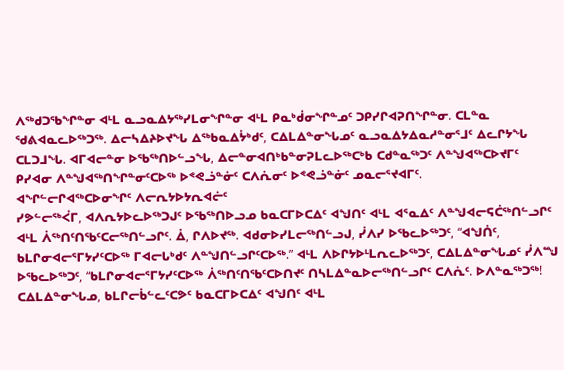ᐱᖅᑯᑐᖃᖏᓐᓂ ᐊᒻᒪ ᓇᓗᓇᐃᔭᖅᓯᒪᓂᖏᓐᓂ ᐊᒻᒪ ᑭᓇᒃᑰᓂᖏᓐᓄᑦ ᑐᑭᓯᒋᐊᕈᑎᖏᓐᓂ. ᑕᒪᓐᓇ ᖁᕕᐊᓇᓚᐅᖅᑐᖅ. ᐃᓕᓴᐃᔨᐅᔪᖓ ᐃᖅᑲᓇᐃᔮᒃᑯᑦ, ᑕᐃᒪᐃᓐᓂᖓᓄᑦ ᓇᓗᓇᐃᔭᐃᓇᓱᓐᓂᕐᒧᑦ ᐃᓚᒋᔭᖓ ᑕᒪᑐᒧᖓ. ᐊᒥᐊᓕᓐᓂ ᐅᖃᖅᑎᐅᓪᓗᖓ, ᐃᓕᓐᓂᐊᑎᒃᑲᓐᓂᕈᒪᓚᐅᖅᑕᒃᑲ ᑕᑯᓐᓇᖅᑐᑦ ᐱᓐᖑᐊᖅᑕᐅᔪᒥᑦ ᑭᓯᐊᓂ ᐱᓐᖑᐊᖅᑎᖏᓐᓂᑦᑕᐅᖅ ᐅᕝᕙᓘᓐᓃᑦ ᑕᐱᕇᓂᑦ ᐅᕝᕙᓘᓐᓃᑦ ᓄᓇᓕᕐᔪᐊᒥᑦ.
ᐊᖏᓪᓕᒋᐊᖅᑕᐅᓂᖏᑦ ᐱᓕᕆᔭᐅᔭᕆᐊᓖᑦ
ᓯᕗᓪᓕᖅᐹᒥ, ᐊᐱᕆᔭᐅᓚᐅᖅᑐᒍᑦ ᐅᖃᖅᑎᐅᓗᓄ ᑲᓇᑕᒥᐅᑕᐃᑦ ᐊᖑᑎᑦ ᐊᒻᒪ ᐊᕐᓇᐃᑦ ᐱᓐᖑᐊᓕᕋᑖᖅᑎᓪᓗᒋᑦ ᐊᒻᒪ ᐲᖅᑎᑦᑎᖃᑦᑕᓕᖅᑎᓪᓗᒋᑦ. ᐄ, ᒋᐱᐅᔪᖅ. ᐊᑯᓂᐅᓯᒪᓕᖅᑎᓪᓗᒍ, ᓰᐱᓯ ᐅᖃᓚᐅᖅᑐᑦ, “ᐊᖑᑏᑦ, ᑲᒪᒋᓂᐊᓕᕐᒥᔭᓯᑦᑕᐅᖅ ᒥᐊᓕᒐᒃᑯᑦ ᐱᓐᖑᑎᓪᓗᒋᑦᑕᐅᖅ.” ᐊᒻᒪ ᐱᐅᒋᔭᐅᒻᒪᕆᓚᐅᖅᑐᑦ, ᑕᐃᒪᐃᓐᓂᖓᓄᑦ ᓰᐱᙳ ᐅᖃᓚᐅᖅᑐᑦ, “ᑲᒪᒋᓂᐊᓕᕐᒥᔭᓯᑦᑕᐅᖅ ᐲᖅᑎᑦᑎᖃᑦᑕᐅᑎᔪᑦ ᑎᓴᒪᐃᓐᓇᐅᓕᖅᑎᓪᓗᒋᑦ ᑕᐱᕇᑦ. ᐅᐱᓐᓇᖅᑐᖅ! ᑕᐃᒪᐃᓐᓂᖓᓄ, ᑲᒪᒋᓕᑳᓪᓚᑦᑕᕗᑦ ᑲᓇᑕᒥᐅᑕᐃᑦ ᐊᖑᑎᑦ ᐊᒻᒪ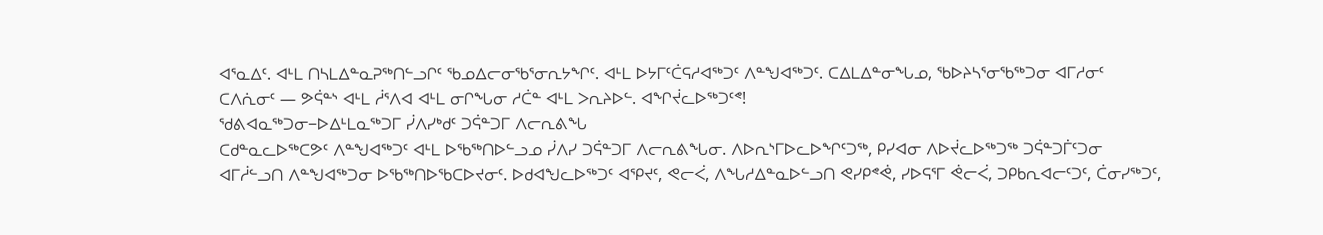ᐊᕐᓇᐃᑦ. ᐊᒻᒪ ᑎᓴᒪᐃᓐᓇᕈᖅᑎᓪᓗᒋᑦ ᖃᓄᐃᓕᓂᖃᕐᓂᕆᔭᖏᑦ. ᐊᒻᒪ ᐅᔭᒥᑦᑖᕋᓱᐊᖅᑐᑦ ᐱᓐᖑᐊᖅᑐᑦ. ᑕᐃᒪᐃᓐᓂᖓᓄ, ᖃᐅᔨᓴᕐᓂᖃᖅᑐᓂ ᐊᒥᓱᓂᑦ ᑕᐱᕇᓂᑦ — ᕗᕌᓐᔅ ᐊᒻᒪ ᓲᕐᐱᐊ ᐊᒻᒪ ᓂᒋᖓᓂ ᓱᑖᓐ ᐊᒻᒪ ᐳᕆᔨᐅᓪ. ᐊᖏᔫᓚᐅᖅᑐᑦᕝ!
ᖁᕕᐊᓇᖅᑐᓂ−ᐅᐃᒻᒪᓇᖅᑐᒥ ᓰᐱᓯᒃᑯᑦ ᑐᕌᓐᑐᒥ ᐱᓕᕆᕕᖓ
ᑕᑯᓐᓇᓚᐅᖅᑕᕗᑦ ᐱᓐᖑᐊᖅᑐᑦ ᐊᒻᒪ ᐅᖃᖅᑎᐅᓪᓗᓄ ᓰᐱᓯ ᑐᕌᓐᑐᒥ ᐱᓕᕆᕕᖓᓂ. ᐱᐅᕆᔅᒥᐅᓚᐅᖏᑦᑐᖅ, ᑭᓯᐊᓂ ᐱᐅᔫᓚᐅᖅᑐᖅ ᑐᕌᓐᑐᒦᑦᑐᓂ ᐊᒥᓲᓪᓗᑎ ᐱᓐᖑᐊᖅᑐᓂ ᐅᖃᖅᑎᐅᖃᑕᐅᔪᓂᑦ. ᐅᑯᐊᖑᓚᐅᖅᑐᑦ ᐊᕿᔪᑦ, ᕙᓕᐹ, ᐱᖓᓱᐃᓐᓇᐅᓪᓗᑎ ᕙᓯᑭᕝᕚ, ᓯᐅᕋᕐᒥ ᕚᓕᐹ, ᑐᑭᑲᕆᐊᓕᑦᑐᑦ, ᑖᓂᓯᖅᑐᑦ,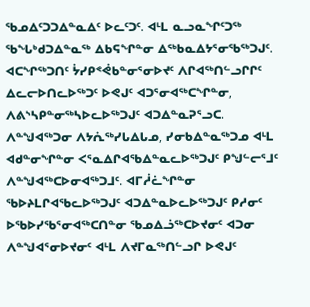ᖃᓄᐃᑦᑐᑐᐃᓐᓇᐃᑦ ᐅᓚᑦᑐᑦ. ᐊᒻᒪ ᓇᓗᓇᖏᑦᑐᖅ ᖃᖓᒃᑯᑐᐃᓐᓇᖅ ᐃᑲᕋᖏᓐᓂ ᐃᖅᑲᓇᐃᔭᕐᓂᖃᖅᑐᒍᑦ.
ᐊᑕᖏᖅᑐᑎᑦ ᔮᓯᑭᕝᕚᑲᓐᓂᕐᓂᐅᔪᑦ ᐱᒋᐊᖅᑎᓪᓗᒋᒋᑦ ᐃᓚᓕᐅᑎᓚᐅᖅᑐᑦ ᐅᕙᒍᑦ ᐊᑐᕐᓂᐊᖅᑕᖏᓐᓂ, ᐱᕕᔅᓴᑭᓐᓂᖅᓴᐅᓚᐅᖅᑐᒍᑦ ᐊᑐᐃᓐᓇᕈᕐᓗᑕ. ᐱᓐᖑᐊᖅᑐᓂ ᐱᔭᕇᖅᓯᒐᐃᒐᓄ, ᓯᓂᑲᐃᓐᓇᖅᑐᓄ ᐊᒻᒪ ᐊᑯᓐᓂᖏᓐᓂ ᐸᕐᓇᐃᒋᐊᖃᐃᓐᓇᓚᐅᖅᑐᒍᑦ ᑭᖑᓪᓕᕐᒧᑦ ᐱᓐᖑᐊᖅᑕᐅᓂᐊᖅᑐᒧᑦ. ᐊᒥᓲᓛᖏᓐᓂ ᖃᐅᔨᒪᒋᐊᖃᓚᐅᖅᑐᒍᑦ ᐊᑐᐃᓐᓇᐅᓚᐅᖅᑐᒍᑦ ᑭᓱᓂᑦ ᐅᖃᐅᓯᖃᕐᓂᐊᖅᑕᑎᓐᓂ ᖃᓄᐃᓘᖅᑕᐅᔪᓂᑦ ᐊᑐᓂ ᐱᓐᖑᐊᕐᓂᐅᔪᓂᑦ ᐊᒻᒪ ᐱᔪᒥᓇᖅᑎᓪᓗᒋ ᐅᕙᒍᑦ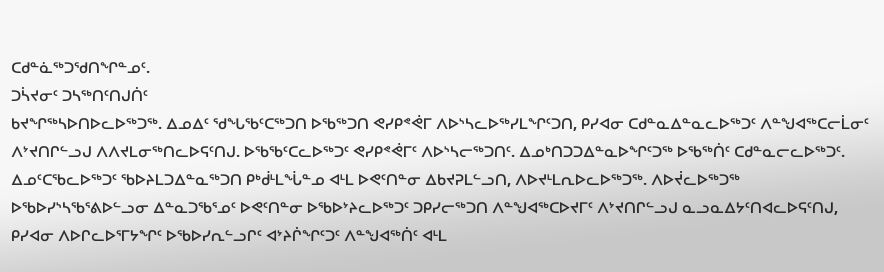ᑕᑯᓐᓈᖅᑐᖁᑎᖏᓐᓄᑦ.
ᑐᓵᔪᓂᑦ ᑐᓴᖅᑎᑦᑎᒍᑏᑦ
ᑲᔪᖏᖅᓴᐅᑎᐅᓚᐅᖅᑐᖅ. ᐃᓄᐃᑦ ᖁᖓᖃᑦᑕᖅᑐᑎ ᐅᖃᖅᑐᑎ ᕙᓯᑭᕝᕚᒥ ᐱᐅᔅᓴᓚᐅᖅᓯᒪᖏᑦᑐᑎ, ᑭᓯᐊᓂ ᑕᑯᓐᓇᐃᓐᓇᓚᐅᖅᑐᑦ ᐱᓐᖑᐊᖅᑕᓕᒫᓂᑦ ᐱᔾᔪᑎᒋᓪᓗᒍ ᐱᐱᔪᒪᓂᖅᑎᓚᐅᕋᑦᑎᒍ. ᐅᖃᖃᑦᑕᓚᐅᖅᑐᑦ ᕙᓯᑭᕝᕚᒥᑦ ᐱᐅᔅᓴᓕᖅᑐᑎᑦ. ᐃᓄᒃᑎᑐᑐᐃᓐᓇᐅᖏᑦᑐᖅ ᐅᖃᖅᑏᑦ ᑕᑯᓐᓇᓕᓚᐅᖅᑐᑦ. ᐃᓄᑦᑕᖃᓚᐅᖅᑐᑦ ᖃᐅᔨᒪᑐᐃᓐᓇᖅᑐᑎ ᑭᒃᑰᒻᒪᖔᓐᓄ ᐊᒻᒪ ᐅᕙᑦᑎᓐᓂ ᐃᑲᔪᕈᒪᓪᓗᑎ, ᐱᐅᔪᒻᒪᕆᐅᓚᐅᖅᑐᖅ. ᐱᐅᔫᓚᐅᖅᑐᖅ ᐅᖃᐅᓯᔅᓴᖃᕐᕕᐅᓪᓗᓂ ᐃᓐᓇᑐᖃᕐᓄᑦ ᐅᕙᑦᑎᓐᓂ ᐅᖃᐅᔾᔨᓚᐅᖅᑐᑦ ᑐᑭᓯᓕᖅᑐᑎ ᐱᓐᖑᐊᖅᑕᐅᔪᒥᑦ ᐱᔾᔪᑎᒋᓪᓗᒍ ᓇᓗᓇᐃᔭᑦᑎᐊᓚᐅᕋᑦᑎᒍ, ᑭᓯᐊᓂ ᐱᐅᒋᓚᐅᕐᒥᔭᖏᑦ ᐅᖃᐅᓯᕆᓪᓗᒋᑦ ᐊᔾᔨᒌᖏᑦᑐᑦ ᐱᓐᖑᐊᖅᑏᑦ ᐊᒻᒪ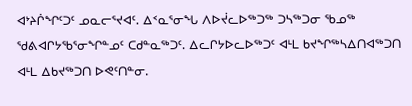ᐊᔾᔨᒌᖏᑦᑐᑦ ᓄᓇᓕᕐᔪᐊᑦ. ᐃᑉᓇᕐᓂᖓ ᐱᐅᔫᓚᐅᖅᑐᖅ ᑐᓴᖅᑐᓂ ᖃᓄᖅ ᖁᕕᐊᒋᔭᖃᕐᓂᖏᓐᓄᑦ ᑕᑯᓐᓇᖅᑐᑦ. ᐃᓚᒋᔭᐅᓚᐅᖅᑐᑦ ᐊᒻᒪ ᑲᔪᖏᖅᓴᐃᑎᐊᖅᑐᑎ ᐊᒻᒪ ᐃᑲᔪᖅᑐᑎ ᐅᕙᑦᑎᓐᓂ.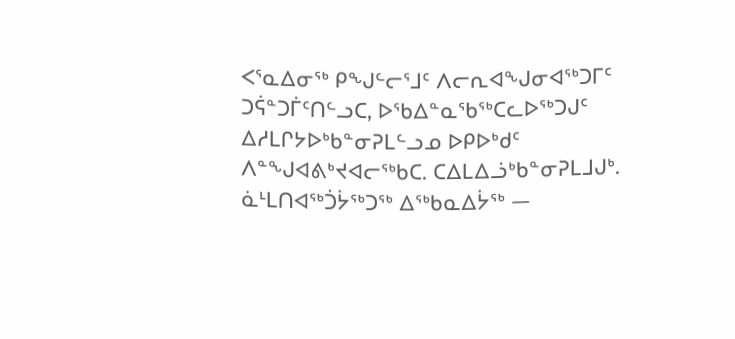ᐸᕐᓇᐃᓂᖅ ᑭᖑᓪᓕᕐᒧᑦ ᐱᓕᕆᐊᖑᓂᐊᖅᑐᒥᑦ
ᑐᕌᓐᑐᒦᑦᑎᓪᓗᑕ, ᐅᖃᐃᓐᓇᖃᖅᑕᓚᐅᖅᑐᒍᑦ ᐃᓱᒪᒋᔭᐅᒃᑲᓐᓂᕈᒪᓪᓗᓄ ᐅᑭᐅᒃᑯᑦ ᐱᓐᖑᐊᕕᒃᔪᐊᓕᖅᑲᑕ. ᑕᐃᒪᐃᓘᒃᑲᓐᓂᕈᒪᒧᒍᒃ. ᓈᒻᒪᑎᐊᖅᑑᔮᖅᑐᖅ ᐃᖅᑲᓇᐃᔮᖅ —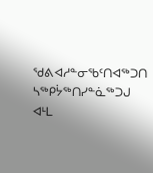ᖁᕕᐊᓱᓐᓂᖃᑦᑎᐊᖅᑐᑎ ᓴᖅᑭᔮᖅᑎᓯᓐᓈᖅᑐᒍ ᐊᒻᒪ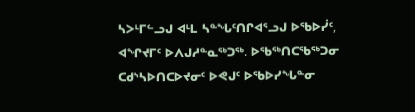ᓴᐳᒻᒥᓪᓗᒍ ᐊᒻᒪ ᓴᓐᖓᑦᑎᒋᐊᕐᓗᒍ ᐅᖃᐅᓰᑦ, ᐊᖏᔪᒥᑦ ᐅᐱᒍᓱᓐᓇᖅᑐᖅ. ᐅᖃᖅᑎᑕᖃᖅᑐᓂ ᑕᑯᔅᓴᐅᑎᑕᐅᔪᓂᑦ ᐅᕙᒍᑦ ᐅᖃᐅᓯᖓᓐᓂ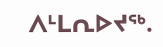ᐱᒻᒪᕆᐅᔪᖅ.